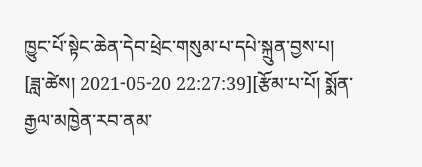ཁྱུང་པོ་སྟེང་ཆེན་དེབ་ཕྲེང་གསུམ་པ་དཔེ་སྐྲུན་བྱས་པ།
[ཟླ་ཚེས། 2021-05-20 22:27:39][རྩོམ་པ་པོ། སྨོན་རྒྱལ་མཁྱེན་རབ་ནམ་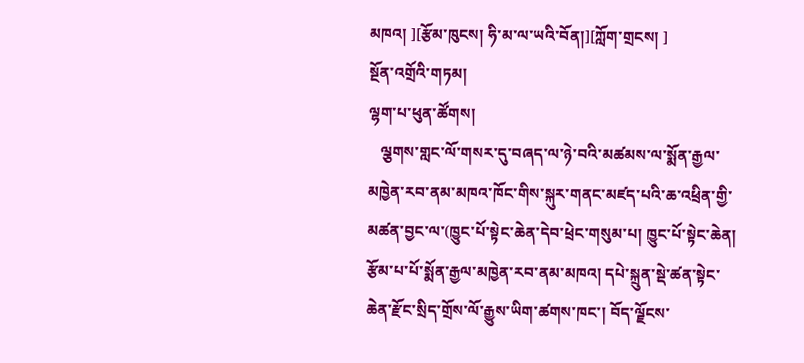མཁའ། ][རྩོམ་ཁུངས། ཧི་མ་ལ་ཡའི་བོན།][ཀློག་གྲངས། ]
སྔོན་འགྲོའི་གཏམ།
ལྷག་པ་ཕུན་ཚོགས།
   ལྕགས་གླང་ལོ་གསར་དུ་བཞད་ལ་ཉེ་བའི་མཚམས་ལ་སྨོན་རྒྱལ་མཁྱེན་རབ་ནམ་མཁའ་ཁོང་གིས་སྐུར་གནང་མཛད་པའི་ཆ་འཕྲིན་གྱི་མཚན་བྱང་ལ་(ཁྱུང་པོ་སྟེང་ཆེན་དེབ་ཕྲེང་གསུམ་པ། ཁྱུང་པོ་སྟེང་ཆེན། རྩོམ་པ་པོ་སྨོན་རྒྱལ་མཁྱེན་རབ་ནམ་མཁའ། དཔེ་སྐྲུན་སྡེ་ཚན་སྟེང་ཆེན་རྫོང་སྲིད་གྲོས་ལོ་རྒྱུས་ཡིག་ཚགས་ཁང་། བོད་ལྗོངས་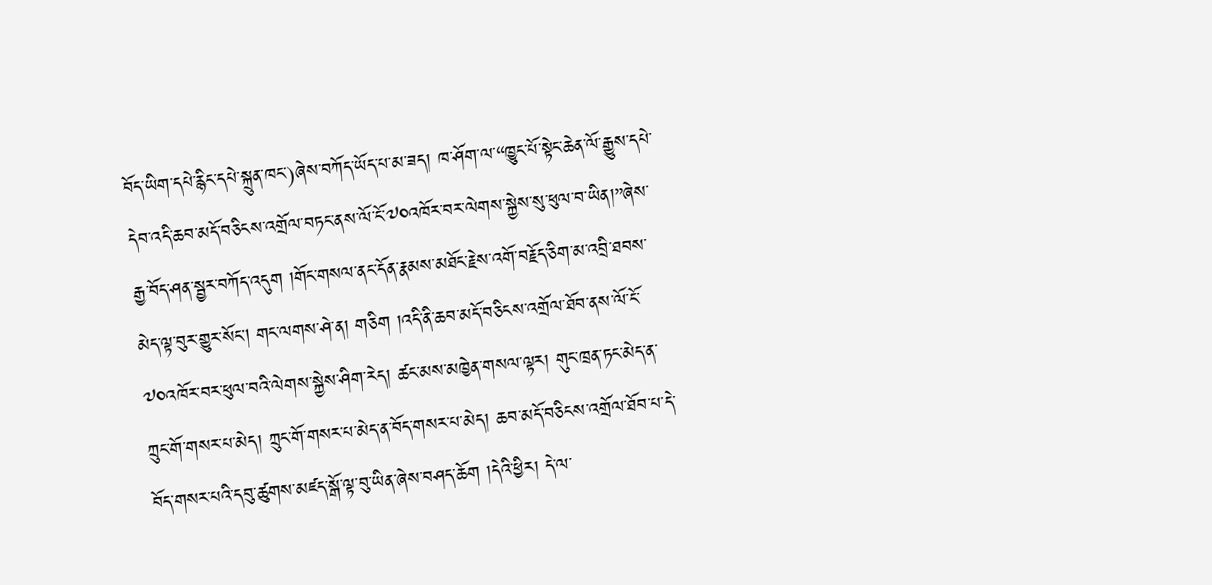བོད་ཡིག་དཔེ་རྙིང་དཔེ་སྐྲུན་ཁང་)ཞེས་བཀོད་ཡོད་པ་མ་ཟད། ཁ་ཤོག་ལ་“ཁྱུང་པོ་སྟེང་ཆེན་ལོ་རྒྱུས་དཔེ་དེབ་འདི་ཆབ་མདོ་བཅིངས་འགྲོལ་བཏང་ནས་ལོ་ངོ་༧༠འཁོར་བར་ལེགས་སྐྱེས་སུ་ཕུལ་བ་ཡིན།”ཞེས་རྒྱ་བོད་ཤན་སྦྱར་བཀོད་འདུག །གོང་གསལ་ནང་དོན་རྣམས་མཐོང་རྗེས་འགོ་བརྗོད་ཅིག་མ་འབྲི་ཐབས་མེད་ལྟ་བུར་གྱུར་སོང། གང་ལགས་ཤེ་ན། གཅིག །འདི་ནི་ཆབ་མདོ་བཅིངས་འགྲོལ་ཐོབ་ནས་ལོ་ངོ་༧༠འཁོར་བར་ཕུལ་བའི་ལེགས་སྐྱེས་ཤིག་རེད། ཚང་མས་མཁྱེན་གསལ་ལྟར། གུང་ཁྲན་ཏང་མེད་ན་ཀྲུང་གོ་གསར་པ་མེད། ཀྲུང་གོ་གསར་པ་མེད་ན་བོད་གསར་པ་མེད། ཆབ་མདོ་བཅིངས་འགྲོལ་ཐོབ་པ་དེ་བོད་གསར་པའི་དབུ་ཚུགས་མཛད་སྒོ་ལྟ་བུ་ཡིན་ཞེས་བཤད་ཆོག །དེའི་ཕྱིར། དེ་ལ་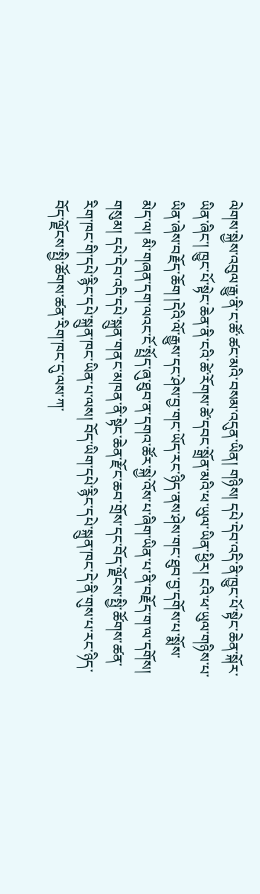ལེགས་སྐྱེས་འབུལ་རྒྱུ་ནི་ང་ཚོ་ཚང་མའི་བསམ་འདུན་ཡིན། གཉིས། དཔེ་དེབ་འདི་ནི་ཁྱུང་པོ་སྟེང་ཆེན་སྐོར་ཡིན་ཞིང་། ཁྱུང་པོ་སྟེང་ཆེན་ནི་ངའི་ཚེ་རོགས་ཚེ་དབང་སྒྲོན་མའི་ཕ་ཡུལ་ཡིན་ཕྱིར། ངའི་ཕ་ཡུལ་གཉིས་པ་ཡིན་ཞེས་བརྗོད་ཆོག །དེའི་ལོ་རྒྱུས་དང་ཤེས་བྱ་གང་ཡོད་རང་ཉིད་ནས་ཤེས་གང་ཐུབ་བྱ་དགོས་པ་སྨོས་མེད་ལ། མི་གཞན་དག་ལའང་ངོ་སྤྲོད་ཞུ་ཐུབ་ན་དགའ་ཚོར་སྐྱེ་འོས་པ་ཞིག་ཡིན་པ་ནི་བརྗོད་ག་ལ་དགོས། གསུམ། དཔེ་དེབ་འདི་དཔེ་སྐྲུན་གནང་མཁན་ནི་སྟེང་ཆེན་རྫོང་ཆབ་གྲོས་དང་བོད་ལྗོངས་སྤྱི་ཚོགས་ཚན་རིག་ཁང་གི་དཔེ་རྙིང་དཔེ་སྐྲུན་ཁང་ཡིན་པ་ལས། བོད་ཡིག་དཔེ་རྙིང་དཔེ་སྐྲུན་ཁང་དེ་ནི་གུས་པ་རང་ཉིད་བོད་ལྗོངས་སྤྱི་ཚོགས་ཚན་རིག་ཁང་དུ་ལས་ཀ་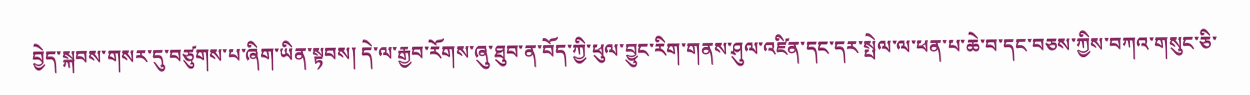བྱེད་སྐབས་གསར་དུ་བཙུགས་པ་ཞིག་ཡིན་སྟབས། དེ་ལ་རྒྱབ་རོགས་ཞུ་ཐུབ་ན་བོད་ཀྱི་ཕུལ་བྱུང་རིག་གནས་ཤུལ་འཛིན་དང་དར་སྤེལ་ལ་ཕན་པ་ཆེ་བ་དང་བཅས་ཀྱིས་བཀའ་གསུང་ཅི་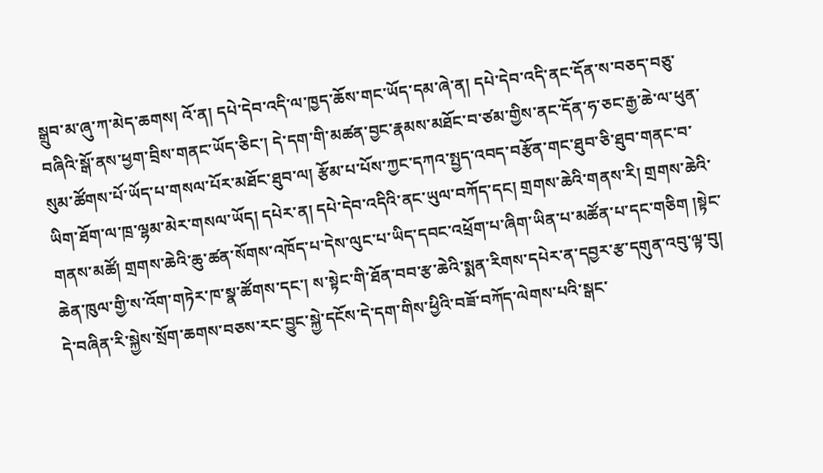སྒྲུབ་མ་ཞུ་ཀ་མེད་ཆགས། འོ་ན། དཔེ་དེབ་འདི་ལ་ཁྱད་ཆོས་གང་ཡོད་དམ་ཞེ་ན། དཔེ་དེབ་འདི་ནང་དོན་ས་བཅད་བཅུ་བཞིའི་སྒོ་ནས་ཕྱག་བྲིས་གནང་ཡོད་ཅིང་། དེ་དག་གི་མཚན་བྱང་རྣམས་མཐོང་བ་ཙམ་གྱིས་ནང་དོན་ཧ་ཅང་རྒྱ་ཆེ་ལ་ཕུན་སུམ་ཚོགས་པོ་ཡོད་པ་གསལ་པོར་མཐོང་ཐུབ་ལ། རྩོམ་པ་པོས་ཀྱང་དཀའ་སྤྱད་འབད་བརྩོན་གང་ཐུབ་ཅི་ཐུབ་གནང་བ་ཡིག་ཐོག་ལ་ཁྲ་ལྷམ་མེར་གསལ་ཡོད། དཔེར་ན། དཔེ་དེབ་འདིའི་ནང་ཡུལ་བཀོད་དང། གྲགས་ཆེའི་གནས་རི། གྲགས་ཆེའི་གནས་མཚོ། གྲགས་ཆེའི་ཆུ་ཚན་སོགས་འཁོད་པ་དེས་ལུང་པ་ཡིད་དབང་འཕྲོག་པ་ཞིག་ཡིན་པ་མཚོན་པ་དང་གཅིག །སྟེང་ཆེན་ཁུལ་གྱི་ས་འོག་གཏེར་ཁ་སྣ་ཚོགས་དང་། ས་སྟེང་གི་ཐོན་བབ་རྩ་ཆེའི་སྨན་རིགས་དཔེར་ན་དབྱར་རྩ་དགུན་འབུ་ལྟ་བུ། དེ་བཞིན་རི་སྐྱེས་སྲོག་ཆགས་བཅས་རང་བྱུང་སྐྱེ་དངོས་དེ་དག་གིས་ཕྱིའི་བཟོ་བཀོད་ལེགས་པའི་སྒང་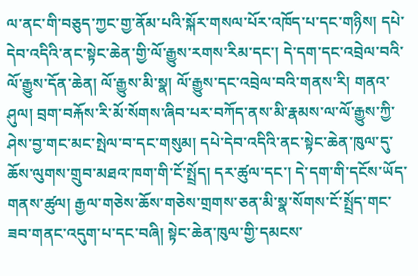ལ་ནང་གི་བཅུད་ཀྱང་གྱ་ནོམ་པའི་སྐོར་གསལ་པོར་འཁོད་པ་དང་གཉིས། དཔེ་དེབ་འདིའི་ནང་སྟེང་ཆེན་གྱི་ལོ་རྒྱུས་རགས་རིམ་དང་། དེ་དག་དང་འབྲེལ་བའི་ལོ་རྒྱུས་དོན་ཆེན། ལོ་རྒྱུས་མི་སྣ། ལོ་རྒྱུས་དང་འབྲེལ་བའི་གནས་རི། གནའ་ཤུལ། བྲག་བརྐོས་རི་མོ་སོགས་ཞིབ་པར་བཀོད་ནས་མི་རྣམས་ལ་ལོ་རྒྱུས་ཀྱི་ཤེས་བྱ་གང་མང་སྤེལ་བ་དང་གསུམ། དཔེ་དེབ་འདིའི་ནང་སྟེང་ཆེན་ཁུལ་དུ་ཆོས་ལུགས་གྲུབ་མཐའ་ཁག་གི་ངོ་སྤྲོད། དར་ཚུལ་དང་། དེ་དག་གི་དངོས་ཡོད་གནས་ཚུལ། རྒྱལ་གཅེས་ཆོས་གཅེས་གྲགས་ཅན་མི་སྣ་སོགས་ངོ་སྤྲོད་གང་ཟབ་གནང་འདུག་པ་དང་བཞི། སྟེང་ཆེན་ཁུལ་གྱི་དམངས་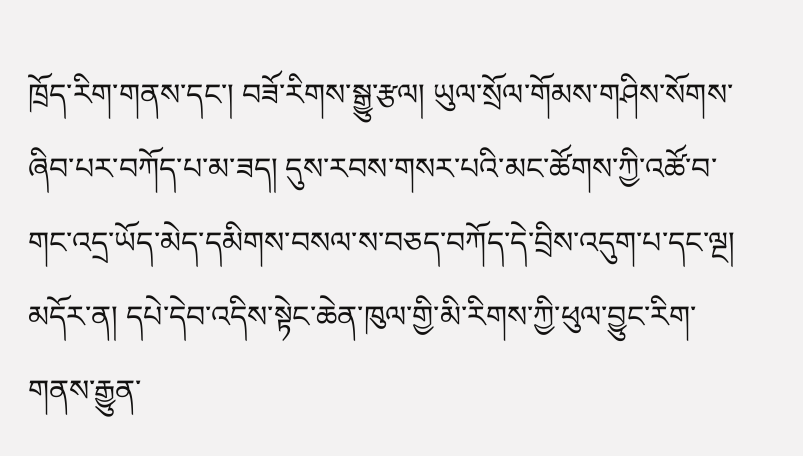ཁྲོད་རིག་གནས་དང་། བཟོ་རིགས་སྒྱུ་རྩལ། ཡུལ་སྲོལ་གོམས་གཤིས་སོགས་ཞིབ་པར་བཀོད་པ་མ་ཟད། དུས་རབས་གསར་པའི་མང་ཚོགས་ཀྱི་འཚོ་བ་གང་འདྲ་ཡོད་མེད་དམིགས་བསལ་ས་བཅད་བཀོད་དེ་བྲིས་འདུག་པ་དང་ལྔ། མདོར་ན། དཔེ་དེབ་འདིས་སྟེང་ཆེན་ཁུལ་གྱི་མི་རིགས་ཀྱི་ཕུལ་བྱུང་རིག་གནས་རྒྱུན་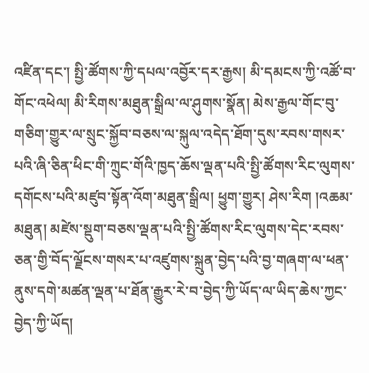འཛིན་དང་། སྤྱི་ཚོགས་ཀྱི་དཔལ་འབྱོར་དར་རྒྱས། མི་དམངས་ཀྱི་འཚོ་བ་གོང་འཕེལ། མི་རིགས་མཐུན་སྒྲིལ་ལ་ཤུགས་སྣོན། མེས་རྒྱལ་གོང་བུ་གཅིག་གྱུར་ལ་སྲུང་སྐྱོབ་བཅས་ལ་སྐུལ་འདེད་ཐོག་དུས་རབས་གསར་པའི་ཞི་ཅིན་ཕིང་གི་ཀྲུང་གོའི་ཁྱད་ཆོས་ལྡན་པའི་སྤྱི་ཚོགས་རིང་ལུགས་དགོངས་པའི་མཛུབ་སྟོན་འོག་མཐུན་སྒྲིལ། ཕྱུག་གྱུར། ཤེས་རིག །འཆམ་མཐུན། མཛེས་སྡུག་བཅས་ལྡན་པའི་སྤྱི་ཚོགས་རིང་ལུགས་དེང་རབས་ཅན་གྱི་བོད་ལྗོངས་གསར་པ་འཛུགས་སྐྲུན་བྱེད་པའི་བྱ་གཞག་ལ་ཕན་ནུས་དགེ་མཚན་ལྡན་པ་ཐོན་རྒྱུར་རེ་བ་བྱེད་ཀྱི་ཡོད་ལ་ཡིད་ཆེས་ཀྱང་བྱེད་ཀྱི་ཡོད།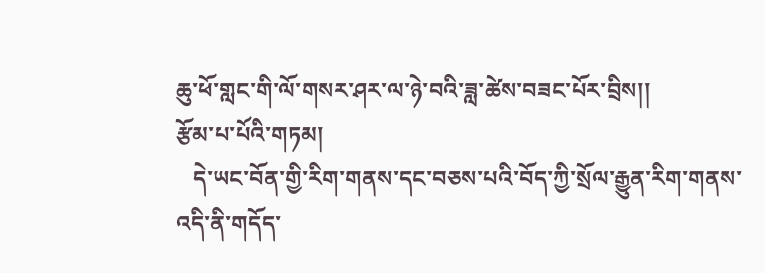ཆུ་ཕོ་གླང་གི་ལོ་གསར་ཤར་ལ་ཉེ་བའི་ཟླ་ཚེས་བཟང་པོར་བྲིས།།
རྩོམ་པ་པོའི་གཏམ།
   དེ་ཡང་བོན་གྱི་རིག་གནས་དང་བཅས་པའི་བོད་ཀྱི་སྲོལ་རྒྱུན་རིག་གནས་འདི་ནི་གདོད་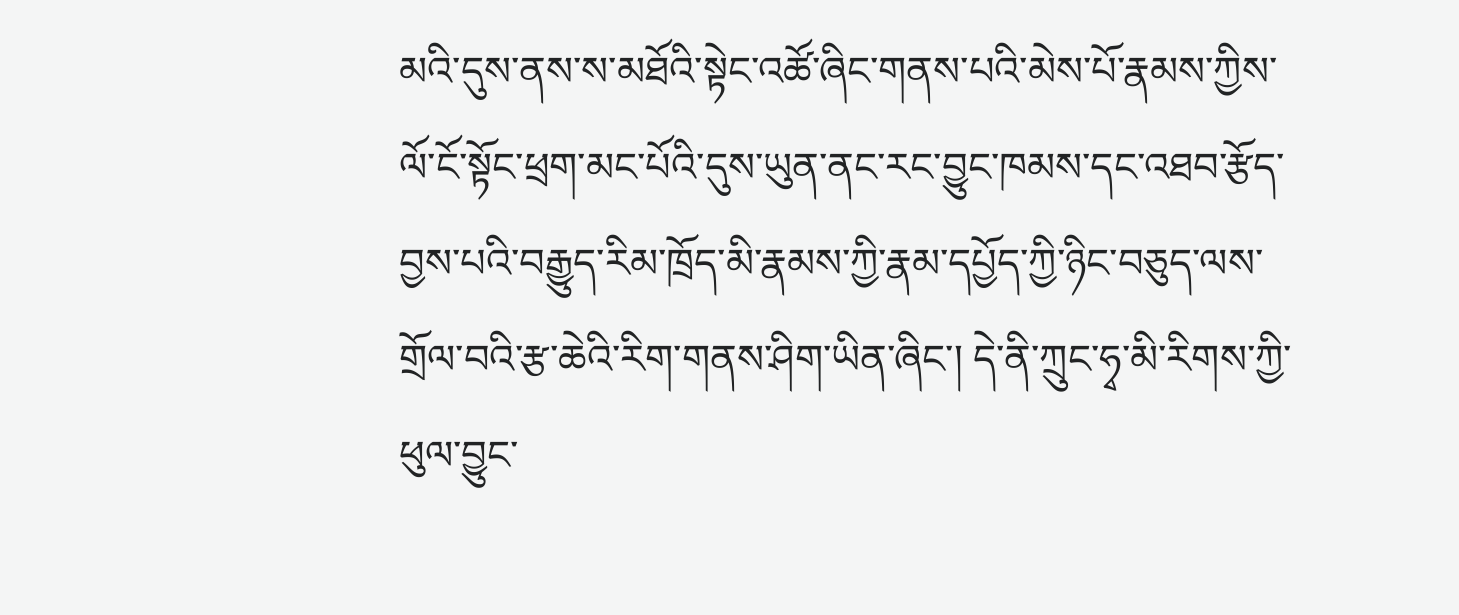མའི་དུས་ནས་ས་མཐོའི་སྟེང་འཚོ་ཞིང་གནས་པའི་མེས་པོ་རྣམས་ཀྱིས་ལོ་ངོ་སྟོང་ཕྲག་མང་པོའི་དུས་ཡུན་ནང་རང་བྱུང་ཁམས་དང་འཐབ་རྩོད་བྱས་པའི་བརྒྱུད་རིམ་ཁྲོད་མི་རྣམས་ཀྱི་རྣམ་དཔྱོད་ཀྱི་ཉིང་བཅུད་ལས་གྲོལ་བའི་རྩ་ཆེའི་རིག་གནས་ཤིག་ཡིན་ཞིང་། དེ་ནི་ཀྲུང་ཧྭ་མི་རིགས་ཀྱི་ཕུལ་བྱུང་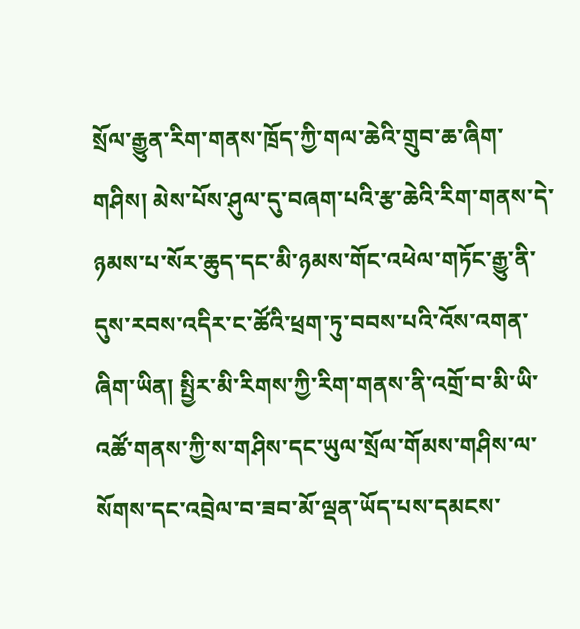སྲོལ་རྒྱུན་རིག་གནས་ཁྲོད་ཀྱི་གལ་ཆེའི་གྲུབ་ཆ་ཞིག་གཤིས། མེས་པོས་ཤུལ་དུ་བཞག་པའི་རྩ་ཆེའི་རིག་གནས་དེ་ཉམས་པ་སོར་ཆུད་དང་མི་ཉམས་གོང་འཕེལ་གཏོང་རྒྱུ་ནི་དུས་རབས་འདིར་ང་ཚོའི་ཕྲག་ཏུ་བབས་པའི་འོས་འགན་ཞིག་ཡིན། སྤྱིར་མི་རིགས་ཀྱི་རིག་གནས་ནི་འགྲོ་བ་མི་ཡི་འཚོ་གནས་ཀྱི་ས་གཤིས་དང་ཡུལ་སྲོལ་གོམས་གཤིས་ལ་སོགས་དང་འབྲེལ་བ་ཟབ་མོ་ལྡན་ཡོད་པས་དམངས་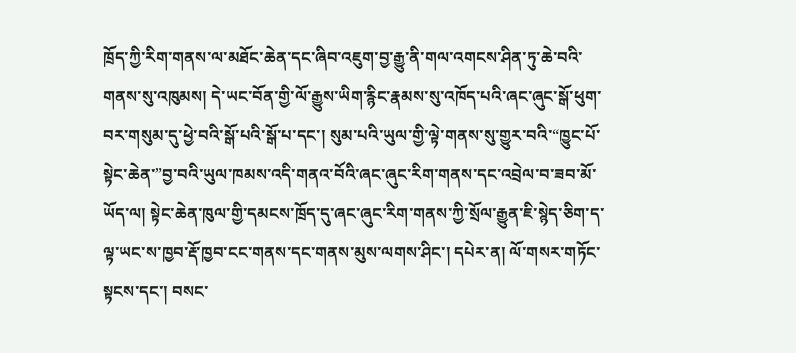ཁྲོད་ཀྱི་རིག་གནས་ལ་མཐོང་ཆེན་དང་ཞིབ་འཇུག་བྱ་རྒྱུ་ནི་གལ་འགངས་ཤིན་ཏུ་ཆེ་བའི་གནས་སུ་འཁུམས། དེ་ཡང་བོན་གྱི་ལོ་རྒྱུས་ཡིག་རྙིང་རྣམས་སུ་འཁོད་པའི་ཞང་ཞུང་སྒོ་ཕུག་བར་གསུམ་དུ་ཕྱེ་བའི་སྒོ་པའི་སྒོ་པ་དང་། སུམ་པའི་ཡུལ་གྱི་ལྟེ་གནས་སུ་གྱུར་བའི་“ཁྱུང་པོ་སྟེང་ཆེན་”བྱ་བའི་ཡུལ་ཁམས་འདི་གནའ་བོའི་ཞང་ཞུང་རིག་གནས་དང་འབྲེལ་བ་ཟབ་མོ་ཡོད་ལ། སྟེང་ཆེན་ཁུལ་གྱི་དམངས་ཁྲོད་དུ་ཞང་ཞུང་རིག་གནས་ཀྱི་སྲོལ་རྒྱུན་ཇི་སྙེད་ཅིག་ད་ལྟ་ཡང་ས་ཁྱབ་རྡོ་ཁྱབ་ངང་གནས་དང་གནས་མུས་ལགས་ཤིང་། དཔེར་ན། ལོ་གསར་གཏོང་སྟངས་དང་། བསང་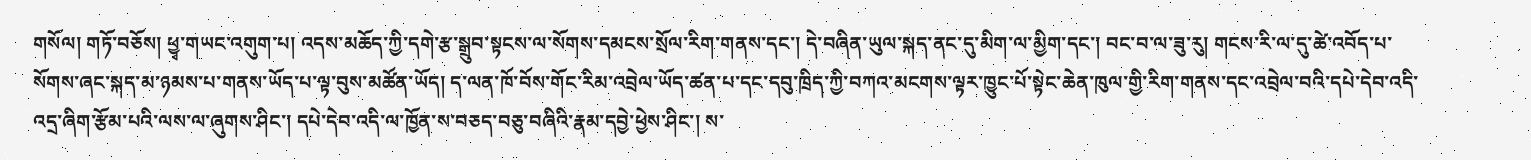གསོལ། གཏོ་བཅོས། ཕྱྭ་གཡང་འགུག་པ། འདས་མཆོད་ཀྱི་དགེ་རྩ་སྒྲུབ་སྟངས་ལ་སོགས་དམངས་སྲོལ་རིག་གནས་དང་། དེ་བཞིན་ཡུལ་སྐད་ནང་དུ་མིག་ལ་མྱིག་དང་། བང་བ་ལ་ཟུ་རུ། གངས་རི་ལ་དུ་ཚེ་འབོད་པ་སོགས་ཞང་སྐད་མ་ཉམས་པ་གནས་ཡོད་པ་ལྟ་བུས་མཚོན་ཡོད། ད་ལན་ཁོ་བོས་གོང་རིམ་འབྲེལ་ཡོད་ཚན་པ་དང་དབུ་ཁྲིད་ཀྱི་བཀའ་མངགས་ལྟར་ཁྱུང་པོ་སྟེང་ཆེན་ཁུལ་གྱི་རིག་གནས་དང་འབྲེལ་བའི་དཔེ་དེབ་འདི་འདྲ་ཞིག་རྩོམ་པའི་ལས་ལ་ཞུགས་ཤིང་། དཔེ་དེབ་འདི་ལ་ཁྱོན་ས་བཅད་བཅུ་བཞིའི་རྣམ་དབྱེ་ཕྱེས་ཤིང་། ས་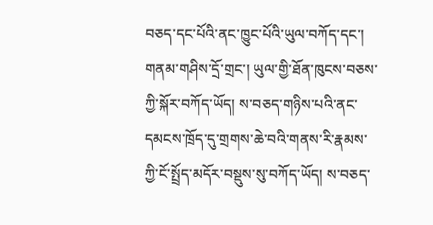བཅད་དང་པོའི་ནང་ཁྱུང་པོའི་ཡུལ་བཀོད་དང་། གནམ་གཤིས་དྲོ་གྲང་། ཡུལ་གྱི་ཐོན་ཁུངས་བཅས་ཀྱི་སྐོར་བཀོད་ཡོད། ས་བཅད་གཉིས་པའི་ནང་དམངས་ཁྲོད་དུ་གྲགས་ཆེ་བའི་གནས་རི་རྣམས་ཀྱི་ངོ་སྤྲོད་མདོར་བསྡུས་སུ་བཀོད་ཡོད། ས་བཅད་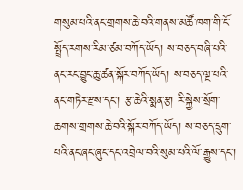གསུམ་པའི་ནང་གྲགས་ཆེ་བའི་གནས་མཚོ་ཁག་གི་ངོ་སྤྲོད་རགས་རིམ་ཙམ་བཀོད་ཡོད། ས་བཅད་བཞི་པའི་ནང་རང་བྱུང་ཆུ་ཚན་སྐོར་བཀོད་ཡོད། ས་བཅད་ལྔ་པའི་ནང་གཏེར་རྫས་དང་། རྩ་ཆེའི་སྨན་རྩ། རི་སྐྱེས་སྲོག་ཆགས་གྲགས་ཆེ་བའི་སྐོར་བཀོད་ཡོད། ས་བཅད་དྲུག་པའི་ནང་ཞང་ཞུང་དང་འབྲེལ་བའི་སུམ་པའི་ལོ་རྒྱུས་དང་།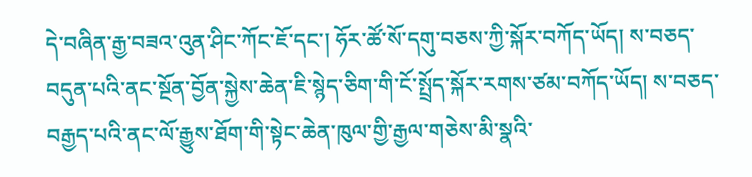དེ་བཞིན་རྒྱ་བཟའ་འུན་ཤིང་ཀོང་ཇོ་དང་། ཧོར་ཚོ་སོ་དགུ་བཅས་ཀྱི་སྐོར་བཀོད་ཡོད། ས་བཅད་བདུན་པའི་ནང་སྔོན་བྱོན་སྐྱེས་ཆེན་ཇི་སྙེད་ཅིག་གི་ངོ་སྤྲོད་སྐོར་རགས་ཙམ་བཀོད་ཡོད། ས་བཅད་བརྒྱད་པའི་ནང་ལོ་རྒྱུས་ཐོག་གི་སྟེང་ཆེན་ཁུལ་གྱི་རྒྱལ་གཅེས་མི་སྣའི་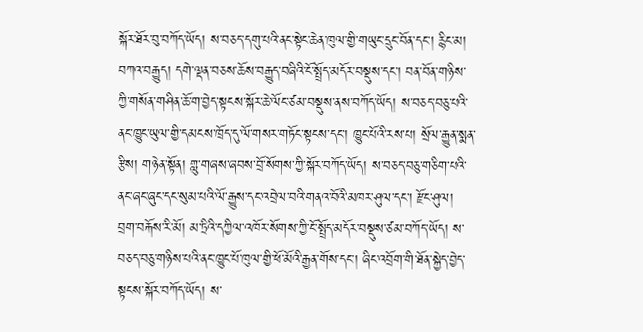སྐོར་ཐོར་བུ་བཀོད་ཡོད། ས་བཅད་དགུ་པའི་ནང་སྟེང་ཆེན་ཁུལ་གྱི་གཡུང་དྲུང་བོན་དང་། རྙིང་མ། བཀའ་བརྒྱུད། དགེ་ལྡན་བཅས་ཆོས་བརྒྱུད་བཞིའི་ངོ་སྤྲོད་མདོར་བསྡུས་དང་། བན་བོན་གཉིས་ཀྱི་གསོན་གཤིན་ཆོ་ག་བྱེད་སྟངས་སྐོར་ཆེ་ལོང་ཙམ་བསྡུས་ནས་བཀོད་ཡོད། ས་བཅད་བཅུ་པའི་ནང་ཁྱུང་ཡུལ་གྱི་དམངས་ཁྲོད་དུ་ལོ་གསར་གཏོང་སྟངས་དང་། ཁྱུང་པོའི་རས་པ། སྲོལ་རྒྱུན་སྨན་རྩིས། གཉེན་སྟོན། གླུ་གཞས་ཞབས་བྲོ་སོགས་ཀྱི་སྐོར་བཀོད་ཡོད། ས་བཅད་བཅུ་གཅིག་པའི་ནང་ཞང་ཞུང་དང་སུམ་པའི་ལོ་རྒྱུས་དང་འབྲེལ་བའི་གནའ་བོའི་མཁར་ཤུལ་དང་། རྫོང་ཤུལ། བྲག་བརྐོས་རི་མོ། མ་ཏྲིའི་དཀྱིལ་འཁོར་སོགས་ཀྱི་ངོ་སྤྲོད་མདོར་བསྡུས་ཙམ་བཀོད་ཡོད། ས་བཅད་བཅུ་གཉིས་པའི་ནང་ཁྱུང་པོ་ཁུལ་གྱི་ཕོ་མོའི་རྒྱན་གོས་དང་། ཞིང་འབྲོག་གི་ཐོན་སྐྱེད་བྱེད་སྟངས་སྐོར་བཀོད་ཡོད། ས་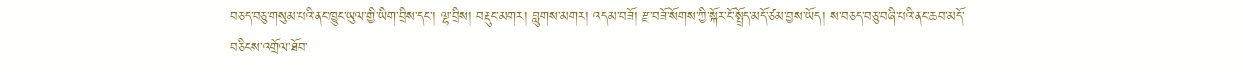བཅད་བཅུ་གསུམ་པའི་ནང་ཁྱུང་ཡུལ་གྱི་ཡིག་བྲིས་དང་། ལྷ་བྲིས། བརྡུང་མགར། བླུགས་མགར། འདམ་བཟོ། རྫ་བཟོ་སོགས་ཀྱི་སྐོར་ངོ་སྤྲོད་མདོ་ཙམ་བྱས་ཡོད། ས་བཅད་བཅུ་བཞི་པའི་ནང་ཆབ་མདོ་བཅིངས་འགྲོལ་ཐོབ་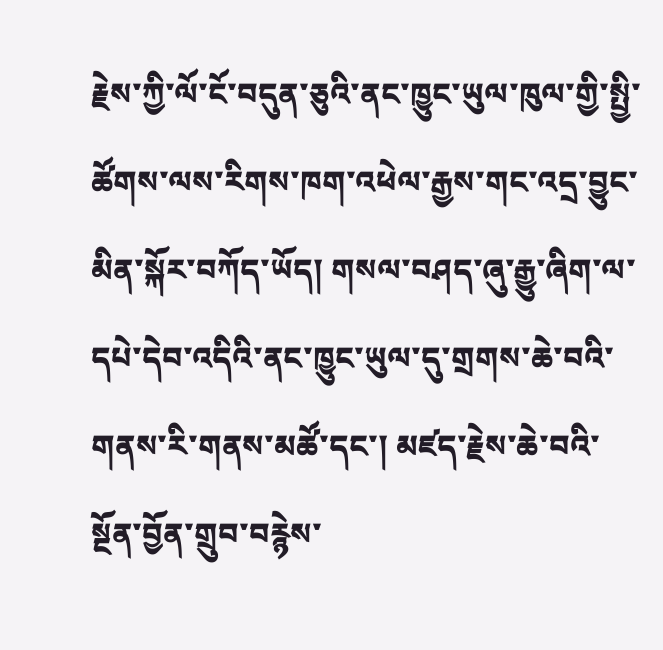རྗེས་ཀྱི་ལོ་ངོ་བདུན་ཅུའི་ནང་ཁྱུང་ཡུལ་ཁུལ་གྱི་སྤྱི་ཚོགས་ལས་རིགས་ཁག་འཕེལ་རྒྱས་གང་འདྲ་བྱུང་མིན་སྐོར་བཀོད་ཡོད། གསལ་བཤད་ཞུ་རྒྱུ་ཞིག་ལ་དཔེ་དེབ་འདིའི་ནང་ཁྱུང་ཡུལ་དུ་གྲགས་ཆེ་བའི་གནས་རི་གནས་མཚོ་དང་། མཛད་རྗེས་ཆེ་བའི་སྔོན་བྱོན་གྲུབ་བརྙེས་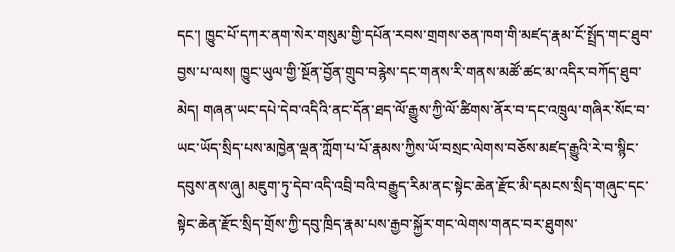དང་། ཁྱུང་པོ་དཀར་ནག་སེར་གསུམ་གྱི་དཔོན་རབས་གྲགས་ཅན་ཁག་གི་མཛད་རྣམ་ངོ་སྤྲོད་གང་ཐུབ་བྱས་པ་ལས། ཁྱུང་ཡུལ་གྱི་སྔོན་བྱོན་གྲུབ་བརྙེས་དང་གནས་རི་གནས་མཚོ་ཚང་མ་འདིར་བཀོད་ཐུབ་མེད། གཞན་ཡང་དཔེ་དེབ་འདིའི་ནང་དོན་ཐད་ལོ་རྒྱུས་ཀྱི་ལོ་ཚིགས་ནོར་བ་དང་འཁྲུལ་གཞིར་སོང་བ་ཡང་ཡོད་སྲིད་པས་མཁྱེན་ལྡན་ཀློག་པ་པོ་རྣམས་ཀྱིས་ཡོ་བསྲང་ལེགས་བཅོས་མཛད་རྒྱུའི་རེ་བ་སྙིང་དབུས་ནས་ཞུ། མཇུག་ཏུ་དེབ་འདི་འབྲི་བའི་བརྒྱུད་རིམ་ནང་སྟེང་ཆེན་རྫོང་མི་དམངས་སྲིད་གཞུང་དང་སྟེང་ཆེན་རྫོང་སྲིད་གྲོས་ཀྱི་དབུ་ཁྲིད་རྣམ་པས་རྒྱབ་སྐྱོར་གང་ལེགས་གནང་བར་ཐུགས་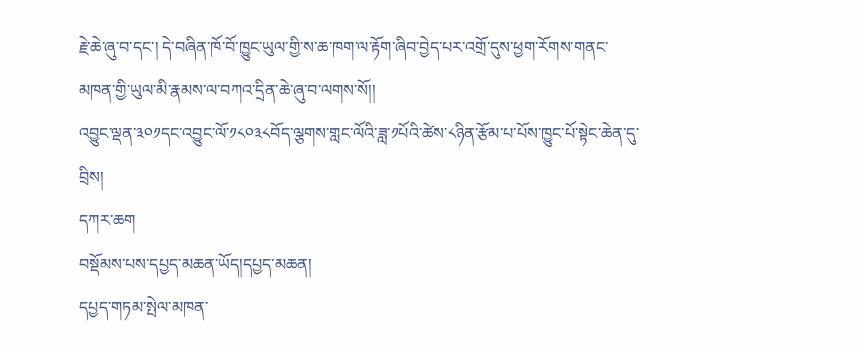རྗེ་ཆེ་ཞུ་བ་དང་། དེ་བཞིན་ཁོ་བོ་ཁྱུང་ཡུལ་གྱི་ས་ཆ་ཁག་ལ་རྟོག་ཞིབ་བྱེད་པར་འགྲོ་དུས་ཕྱག་རོགས་གནང་མཁན་གྱི་ཡུལ་མི་རྣམས་ལ་བཀའ་དྲིན་ཆེ་ཞུ་བ་ལགས་སོ།།
འབྱུང་ལྡན་༣༠༡དང་འབྱུང་ལོ་༡༨༠༣༨བོད་ལྕགས་གླང་ལོའི་ཟླ་༡པོའི་ཚེས་༨ཉིན་རྩོམ་པ་པོས་ཁྱུང་པོ་སྟེང་ཆེན་དུ་བྲིས།
དཀར་ཆག
བསྡོམས་པས་དཔྱད་མཆན་ཡོད།དཔྱད་མཆན།
དཔྱད་གཏམ་སྤེལ་མཁན་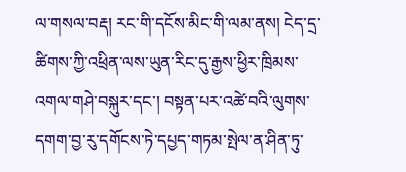ལ་གསལ་བརྡ། རང་གི་དངོས་མིང་གི་ལམ་ནས། ངེད་དྲ་ཚིགས་ཀྱི་འཕྲིན་ལས་ཡུན་རིང་དུ་རྒྱས་ཕྱིར་ཁྲིམས་འགལ་གཤེ་བསྐུར་དང་། བསྟན་པར་འཚེ་བའི་ལུགས་དགག་བྱ་རུ་དགོངས་ཏེ་དཔྱད་གཏམ་སྤེལ་ན་ཤིན་ཏུ་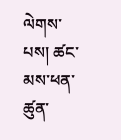ལེགས་པས། ཚང་མས་ཕན་ཚུན་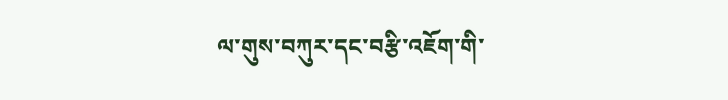ལ་གུས་བཀུར་དང་བརྩི་འཇོག་གི་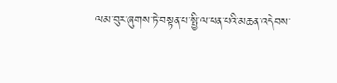ལམ་བུར་ཞུགས་ཏེ་བསྟན་པ་སྤྱི་ལ་ཕན་པའི་མཆན་འདེབས་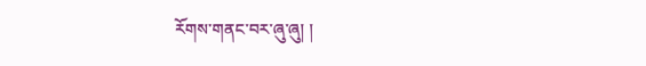རོགས་གནང་བར་ཞུ་ཞུ། །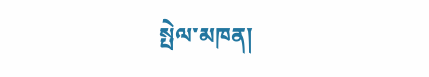སྤེལ་མཁན།